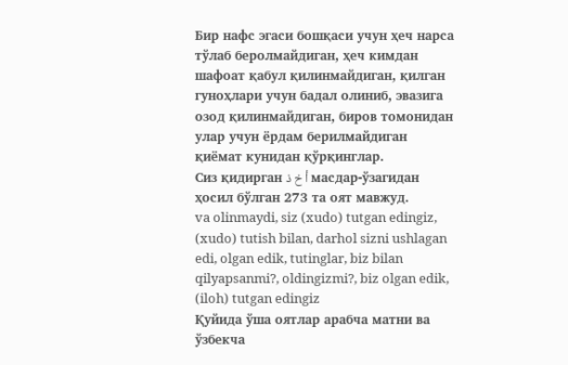Бир нафс эгаси бошқаси учун ҳеч нарса тўлаб беролмайдиган, ҳеч кимдан шафоат қабул қилинмайдиган, қилган гуноҳлари учун бадал олиниб, эвазига озод қилинмайдиган, биров томонидан улар учун ёрдам берилмайдиган қиёмат кунидан қўрқинглар.
Сиз қидирган أ خ ذ масдар-ўзагидан ҳосил бўлган 273 та оят мавжуд.
va olinmaydi, siz (xudo) tutgan edingiz, (xudo) tutish bilan, darhol sizni ushlagan edi, olgan edik, tutinglar, biz bilan qilyapsanmi?, oldingizmi?, biz olgan edik, (iloh) tutgan edingiz
Қуйида ўша оятлар арабча матни ва ўзбекча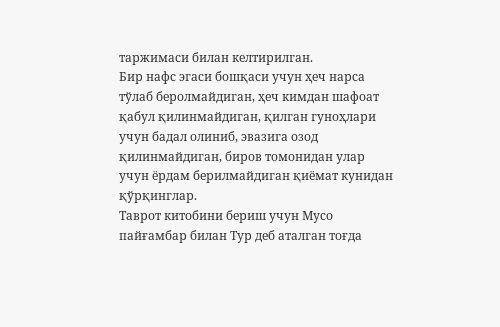таржимаси билан келтирилган.
Бир нафс эгаси бошқаси учун ҳеч нарса тўлаб беролмайдиган, ҳеч кимдан шафоат қабул қилинмайдиган, қилган гуноҳлари учун бадал олиниб, эвазига озод қилинмайдиган, биров томонидан улар учун ёрдам берилмайдиган қиёмат кунидан қўрқинглар.
Таврот китобини бериш учун Мусо пайғамбар билан Тур деб аталган тоғда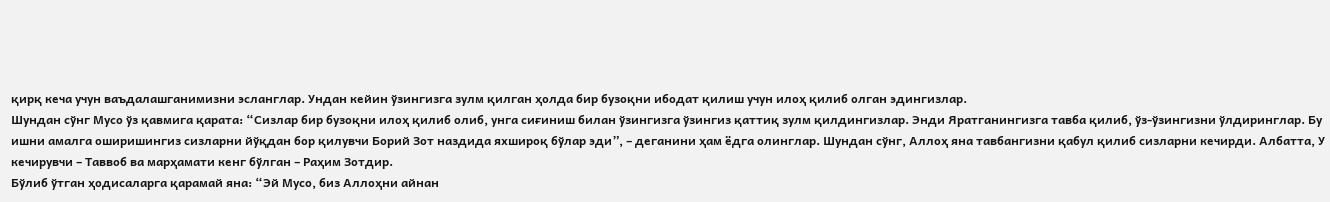қирқ кеча учун ваъдалашганимизни эсланглар. Ундан кейин ўзингизга зулм қилган ҳолда бир бузоқни ибодат қилиш учун илоҳ қилиб олган эдингизлар.
Шундан сўнг Мусо ўз қавмига қарата: “Сизлар бир бузоқни илоҳ қилиб олиб, унга сиғиниш билан ўзингизга ўзингиз қаттиқ зулм қилдингизлар. Энди Яратганингизга тавба қилиб, ўз-ўзингизни ўлдиринглар. Бу ишни амалга оширишингиз сизларни йўқдан бор қилувчи Борий Зот наздида яхшироқ бўлар эди”, – деганини ҳам ёдга олинглар. Шундан сўнг, Аллоҳ яна тавбангизни қабул қилиб сизларни кечирди. Албатта, У кечирувчи – Таввоб ва марҳамати кенг бўлган – Раҳим Зотдир.
Бўлиб ўтган ҳодисаларга қарамай яна: “Эй Мусо, биз Аллоҳни айнан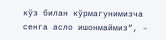кўз билан кўрмагунимизча сенга асло ишонмаймиз”, –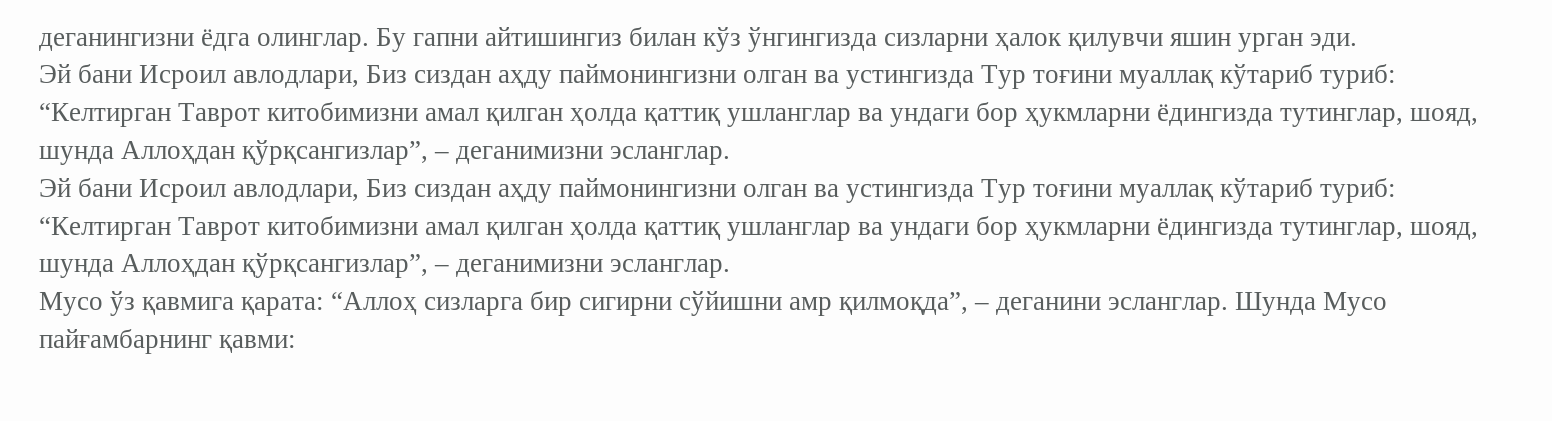деганингизни ёдга олинглар. Бу гапни айтишингиз билан кўз ўнгингизда сизларни ҳалок қилувчи яшин урган эди.
Эй бани Исроил авлодлари, Биз сиздан аҳду паймонингизни олган ва устингизда Тур тоғини муаллақ кўтариб туриб: “Келтирган Таврот китобимизни амал қилган ҳолда қаттиқ ушланглар ва ундаги бор ҳукмларни ёдингизда тутинглар, шояд, шунда Аллоҳдан қўрқсангизлар”, – деганимизни эсланглар.
Эй бани Исроил авлодлари, Биз сиздан аҳду паймонингизни олган ва устингизда Тур тоғини муаллақ кўтариб туриб: “Келтирган Таврот китобимизни амал қилган ҳолда қаттиқ ушланглар ва ундаги бор ҳукмларни ёдингизда тутинглар, шояд, шунда Аллоҳдан қўрқсангизлар”, – деганимизни эсланглар.
Мусо ўз қавмига қарата: “Аллоҳ сизларга бир сигирни сўйишни амр қилмоқда”, – деганини эсланглар. Шунда Мусо пайғамбарнинг қавми: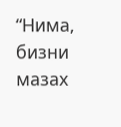“Нима, бизни мазах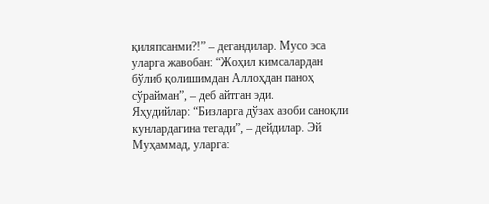қиляпсанми?!” – дегандилар. Мусо эса уларга жавобан: “Жоҳил кимсалардан бўлиб қолишимдан Аллоҳдан паноҳ сўрайман”, – деб айтган эди.
Яҳудийлар: “Бизларга дўзах азоби саноқли кунлардагина тегади”, – дейдилар. Эй Муҳаммад, уларга: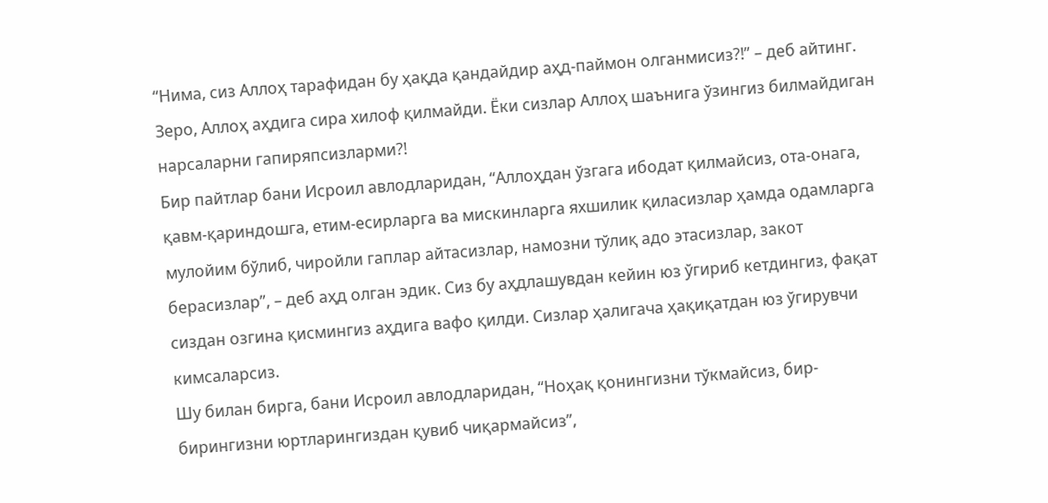“Нима, сиз Аллоҳ тарафидан бу ҳақда қандайдир аҳд-паймон олганмисиз?!” – деб айтинг. Зеро, Аллоҳ аҳдига сира хилоф қилмайди. Ёки сизлар Аллоҳ шаънига ўзингиз билмайдиган нарсаларни гапиряпсизларми?!
Бир пайтлар бани Исроил авлодларидан, “Аллоҳдан ўзгага ибодат қилмайсиз, ота-онага, қавм-қариндошга, етим-есирларга ва мискинларга яхшилик қиласизлар ҳамда одамларга мулойим бўлиб, чиройли гаплар айтасизлар, намозни тўлиқ адо этасизлар, закот берасизлар”, – деб аҳд олган эдик. Сиз бу аҳдлашувдан кейин юз ўгириб кетдингиз, фақат сиздан озгина қисмингиз аҳдига вафо қилди. Сизлар ҳалигача ҳақиқатдан юз ўгирувчи кимсаларсиз.
Шу билан бирга, бани Исроил авлодларидан, “Ноҳақ қонингизни тўкмайсиз, бир-бирингизни юртларингиздан қувиб чиқармайсиз”,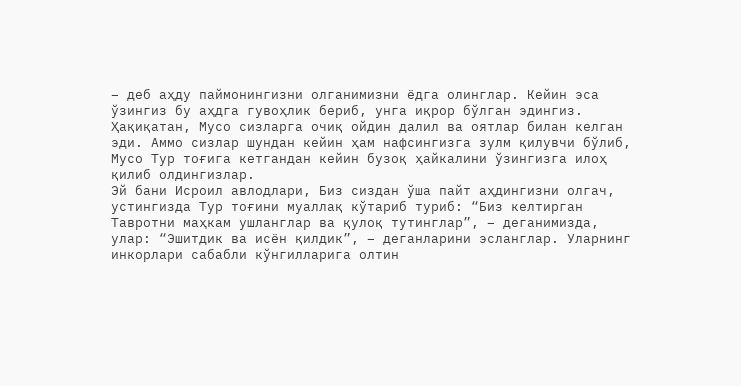– деб аҳду паймонингизни олганимизни ёдга олинглар. Кейин эса ўзингиз бу аҳдга гувоҳлик бериб, унга иқрор бўлган эдингиз.
Ҳақиқатан, Мусо сизларга очиқ ойдин далил ва оятлар билан келган эди. Аммо сизлар шундан кейин ҳам нафсингизга зулм қилувчи бўлиб, Мусо Тур тоғига кетгандан кейин бузоқ ҳайкалини ўзингизга илоҳ қилиб олдингизлар.
Эй бани Исроил авлодлари, Биз сиздан ўша пайт аҳдингизни олгач, устингизда Тур тоғини муаллақ кўтариб туриб: “Биз келтирган Тавротни маҳкам ушланглар ва қулоқ тутинглар”, – деганимизда, улар: “Эшитдик ва исён қилдик”, – деганларини эсланглар. Уларнинг инкорлари сабабли кўнгилларига олтин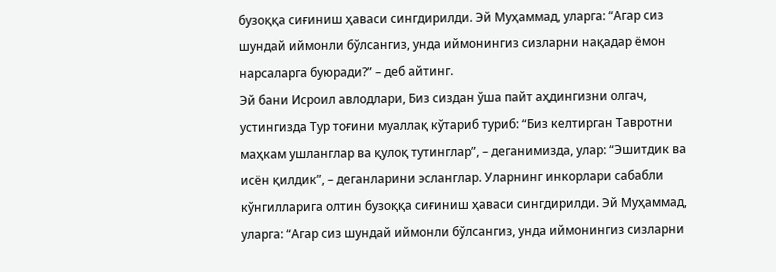бузоққа сиғиниш ҳаваси сингдирилди. Эй Муҳаммад, уларга: “Агар сиз шундай иймонли бўлсангиз, унда иймонингиз сизларни нақадар ёмон нарсаларга буюради?” – деб айтинг.
Эй бани Исроил авлодлари, Биз сиздан ўша пайт аҳдингизни олгач, устингизда Тур тоғини муаллақ кўтариб туриб: “Биз келтирган Тавротни маҳкам ушланглар ва қулоқ тутинглар”, – деганимизда, улар: “Эшитдик ва исён қилдик”, – деганларини эсланглар. Уларнинг инкорлари сабабли кўнгилларига олтин бузоққа сиғиниш ҳаваси сингдирилди. Эй Муҳаммад, уларга: “Агар сиз шундай иймонли бўлсангиз, унда иймонингиз сизларни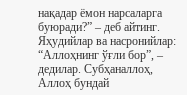нақадар ёмон нарсаларга буюради?” – деб айтинг.
Яҳудийлар ва насронийлар: “Аллоҳнинг ўғли бор”, – дедилар. Субҳаналлоҳ, Аллоҳ бундай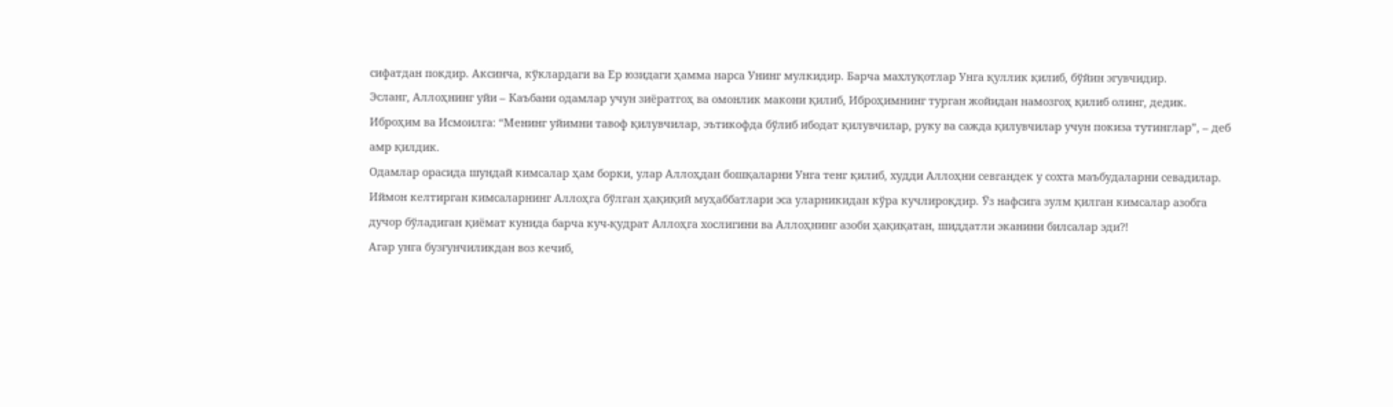сифатдан покдир. Аксинча, кўклардаги ва Ер юзидаги ҳамма нарса Унинг мулкидир. Барча махлуқотлар Унга қуллик қилиб, бўйин эгувчидир.
Эсланг, Аллоҳнинг уйи – Каъбани одамлар учун зиёратгоҳ ва омонлик макони қилиб, Иброҳимнинг турган жойидан намозгоҳ қилиб олинг, дедик. Иброҳим ва Исмоилга: “Менинг уйимни тавоф қилувчилар, эътикофда бўлиб ибодат қилувчилар, руку ва сажда қилувчилар учун покиза тутинглар”, – деб амр қилдик.
Одамлар орасида шундай кимсалар ҳам борки, улар Аллоҳдан бошқаларни Унга тенг қилиб, худди Аллоҳни севгандек у сохта маъбудаларни севадилар. Иймон келтирган кимсаларнинг Аллоҳга бўлган ҳақиқий муҳаббатлари эса уларникидан кўра кучлироқдир. Ўз нафсига зулм қилган кимсалар азобга дучор бўладиган қиёмат кунида барча куч-қудрат Аллоҳга хослигини ва Аллоҳнинг азоби ҳақиқатан, шиддатли эканини билсалар эди?!
Агар унга бузғунчиликдан воз кечиб,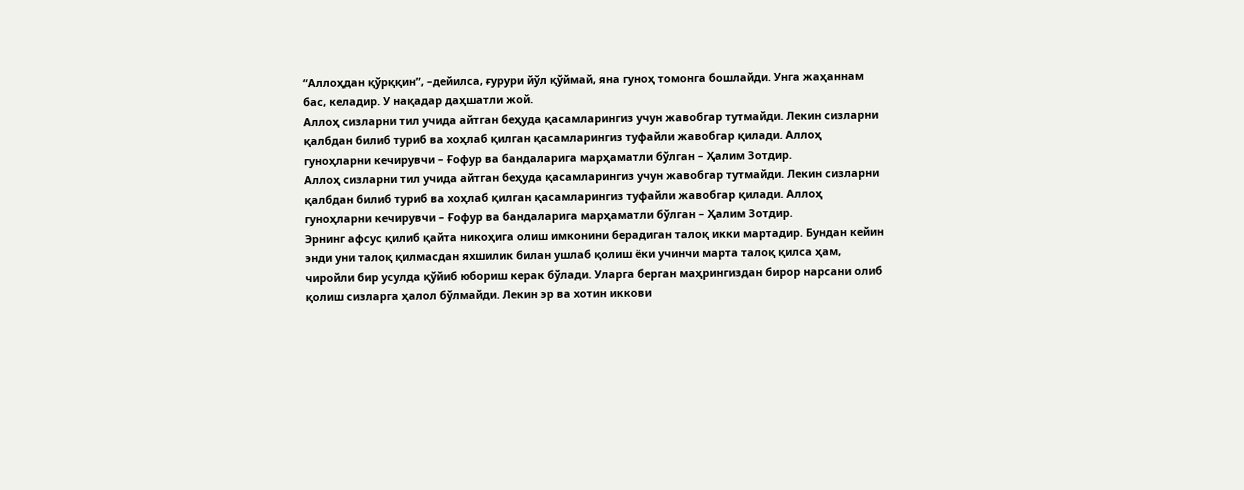“Аллоҳдан қўрққин”, –дейилса, ғурури йўл қўймай, яна гуноҳ томонга бошлайди. Унга жаҳаннам бас, келадир. У нақадар даҳшатли жой.
Аллоҳ сизларни тил учида айтган беҳуда қасамларингиз учун жавобгар тутмайди. Лекин сизларни қалбдан билиб туриб ва хоҳлаб қилган қасамларингиз туфайли жавобгар қилади. Аллоҳ гуноҳларни кечирувчи – Ғофур ва бандаларига марҳаматли бўлган – Ҳалим Зотдир.
Аллоҳ сизларни тил учида айтган беҳуда қасамларингиз учун жавобгар тутмайди. Лекин сизларни қалбдан билиб туриб ва хоҳлаб қилган қасамларингиз туфайли жавобгар қилади. Аллоҳ гуноҳларни кечирувчи – Ғофур ва бандаларига марҳаматли бўлган – Ҳалим Зотдир.
Эрнинг афсус қилиб қайта никоҳига олиш имконини берадиган талоқ икки мартадир. Бундан кейин энди уни талоқ қилмасдан яхшилик билан ушлаб қолиш ёки учинчи марта талоқ қилса ҳам, чиройли бир усулда қўйиб юбориш керак бўлади. Уларга берган маҳрингиздан бирор нарсани олиб қолиш сизларга ҳалол бўлмайди. Лекин эр ва хотин иккови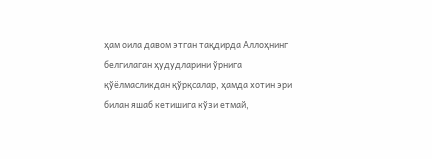ҳам оила давом этган тақдирда Аллоҳнинг белгилаган ҳудудларини ўрнига қўёлмасликдан қўрқсалар, ҳамда хотин эри билан яшаб кетишига кўзи етмай,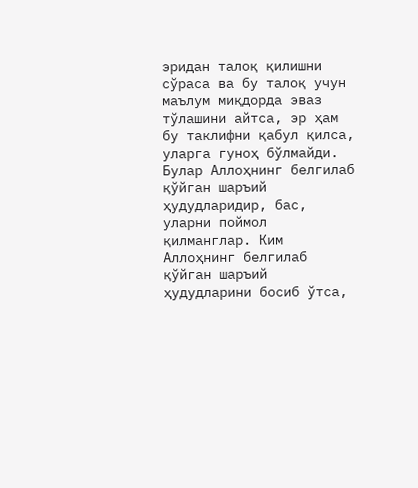эридан талоқ қилишни сўраса ва бу талоқ учун маълум миқдорда эваз тўлашини айтса, эр ҳам бу таклифни қабул қилса, уларга гуноҳ бўлмайди. Булар Аллоҳнинг белгилаб қўйган шаръий ҳудудларидир, бас, уларни поймол қилманглар. Ким Аллоҳнинг белгилаб қўйган шаръий ҳудудларини босиб ўтса,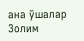ана ўшалар Золим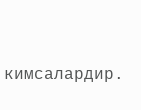кимсалардир.